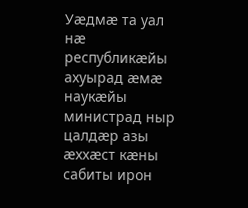Уæдмæ та уал нæ республикæйы ахуырад æмæ наукæйы министрад ныр цалдæр азы æххæст кæны сабиты ирон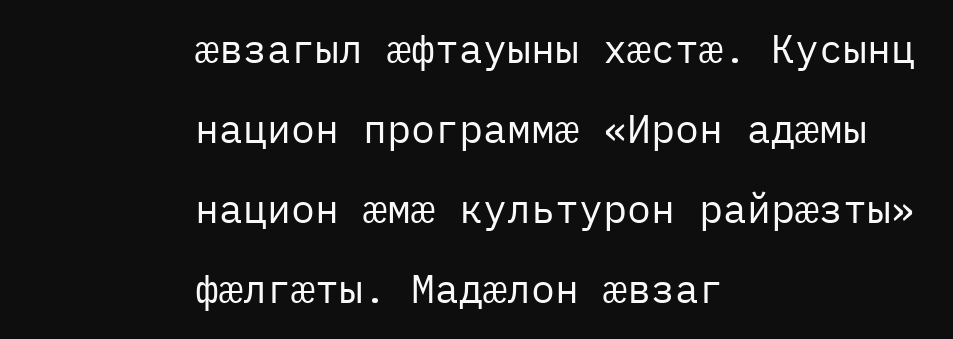æвзагыл æфтауыны хæстæ. Кусынц национ программæ «Ирон адæмы национ æмæ культурон райрæзты» фæлгæты. Мадæлон æвзаг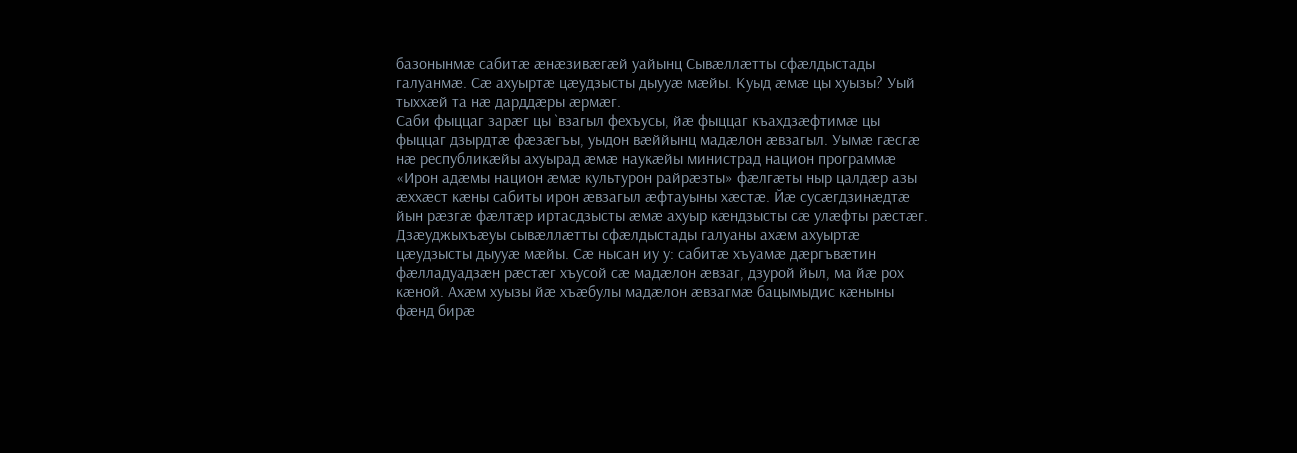базонынмæ сабитæ æнæзивæгæй уайынц Сывæллæтты сфæлдыстады галуанмæ. Сæ ахуыртæ цæудзысты дыууæ мæйы. Куыд æмæ цы хуызы? Уый тыххæй та нæ дарддæры æрмæг.
Саби фыццаг зарæг цы `взагыл фехъусы, йæ фыццаг къахдзæфтимæ цы фыццаг дзырдтæ фæзæгъы, уыдон вæййынц мадæлон æвзагыл. Уымæ гæсгæ нæ республикæйы ахуырад æмæ наукæйы министрад национ программæ «Ирон адæмы национ æмæ культурон райрæзты» фæлгæты ныр цалдæр азы æххæст кæны сабиты ирон æвзагыл æфтауыны хæстæ. Йæ сусæгдзинæдтæ йын рæзгæ фæлтæр иртасдзысты æмæ ахуыр кæндзысты сæ улæфты рæстæг.
Дзæуджыхъæуы сывæллæтты сфæлдыстады галуаны ахæм ахуыртæ цæудзысты дыууæ мæйы. Сæ нысан иу у: сабитæ хъуамæ дæргъвæтин фæлладуадзæн рæстæг хъусой сæ мадæлон æвзаг, дзурой йыл, ма йæ рох кæной. Ахæм хуызы йæ хъæбулы мадæлон æвзагмæ бацымыдис кæныны фæнд бирæ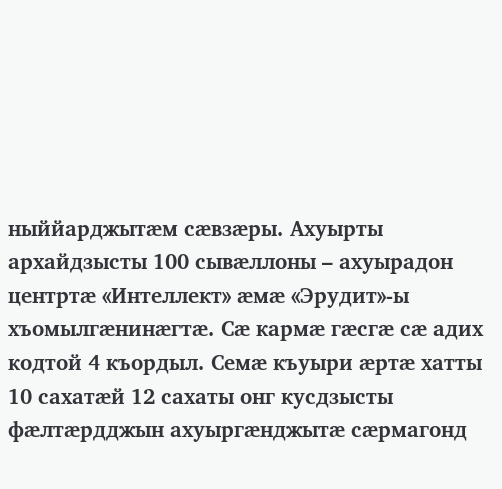ныййарджытæм сæвзæры. Ахуырты архайдзысты 100 сывæллоны – ахуырадон центртæ «Интеллект» æмæ «Эрудит»-ы хъомылгæнинæгтæ. Сæ кармæ гæсгæ сæ адих кодтой 4 къордыл. Семæ къуыри æртæ хатты 10 сахатæй 12 сахаты онг кусдзысты фæлтæрдджын ахуыргæнджытæ сæрмагонд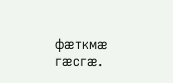фæткмæ гæсгæ.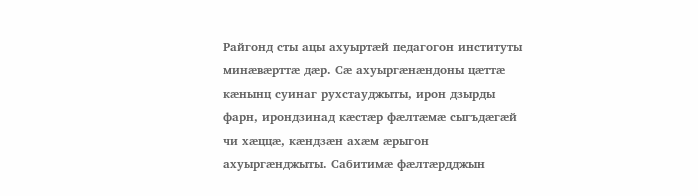Райгонд сты ацы ахуыртæй педагогон институты минæвæрттæ дæр. Сæ ахуыргæнæндоны цæттæ кæнынц суинаг рухстауджыты, ирон дзырды фарн, ирондзинад кæстæр фæлтæмæ сыгъдæгæй чи хæццæ, кæндзæн ахæм æрыгон ахуыргæнджыты. Сабитимæ фæлтæрдджын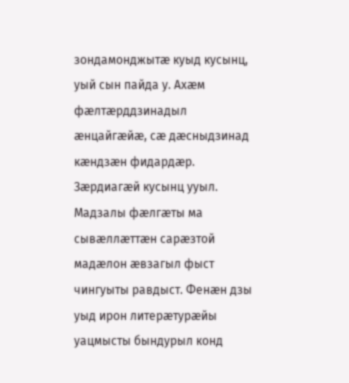зондамонджытæ куыд кусынц, уый сын пайда у. Ахæм фæлтæрддзинадыл æнцайгæйæ, сæ дæсныдзинад кæндзæн фидардæр. Зæрдиагæй кусынц ууыл.
Мадзалы фæлгæты ма сывæллæттæн сарæзтой мадæлон æвзагыл фыст чингуыты равдыст. Фенæн дзы уыд ирон литерæтурæйы уацмысты бындурыл конд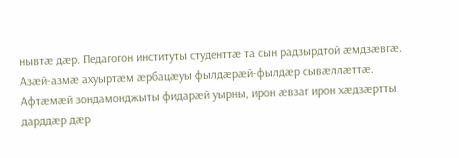нывтæ дæр. Педагогон институты студенттæ та сын радзырдтой æмдзæвгæ. Азæй-азмæ ахуыртæм æрбацæуы фылдæрæй-фылдæр сывæллæттæ. Афтæмæй зондамонджыты фидарæй уырны, ирон æвзаг ирон хæдзæртты дарддæр дæр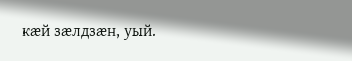кæй зæлдзæн, уый.